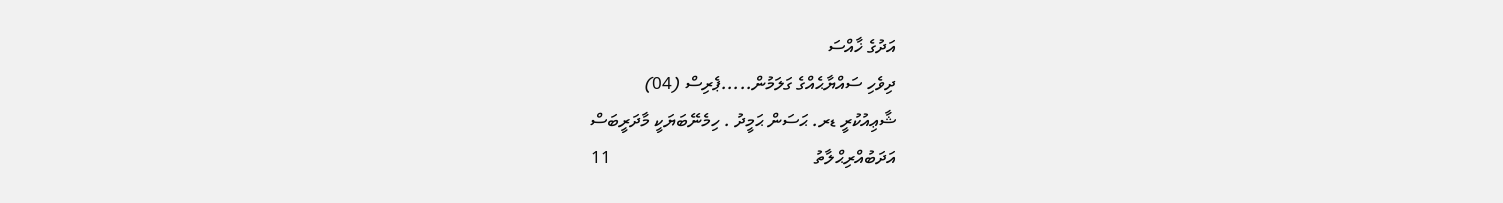އަދުގެ ޚާއްސަ
ދިވެހި ސައްޔާޙެއްގެ ގަލަމުން.....ޕެރިސް (04)
ޝާޢިއުކުރީ ޑރ. ޙަސަން ޙަމީދު . ހިމެނޭބަޔަކީ މާދަރީބަސް
އަދަބުއްރިޙްލާތު                                              11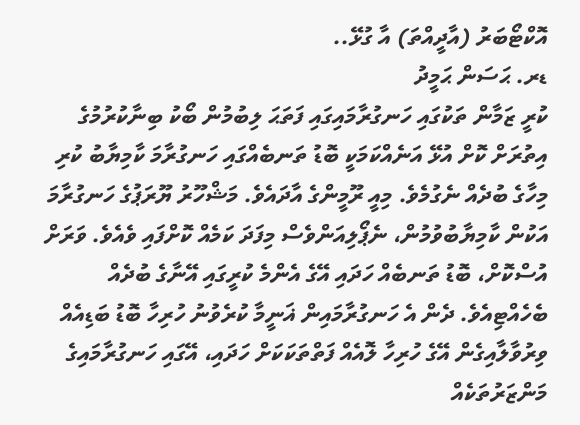އޮކްޓޯބަރު (އާދީއްތަ) އާ ގުޅޭ..
ޑރ. ޙަސަން ޙަމީދު
ކުރީ ޒަމާން ތަކުގައި ހަނގުރާމައިގައި ފަތަޙަ ލިބުމުން ބޯކު ބިނާކުރުމުގެ އިތުރަށް ކޮށް އުޅޭ އަނެއްކަމަކީ ބޮޑު ތަނބެއްގައި ހަނގުރާމަ ކާމިޔާބު ކުރި މިހާގެ ބުދެއް ނެގުމެވެ. މިއީ ރޫމީންގެ އާދައެވެ. މަޝްހޫރު ޔޫރަޕުގެ ހަނގުރާމަ އަކުން ކާމިޔާބުވުމުން، ނެޕޯލިއަންވެސް މިފަދަ ކަމެއް ކޮށްފައި ވެއެވެ. ވަރަށް އުސްކޮށް، ބޮޑު ތަނބެއް ހަދައި އޭގެ އެންމެ ކުރީގައި އޭނާގެ ބުދެއް ބެހެއްޓިއެވެ. ދެން އެ ހަނގުރާމައިން ޣަނީމާ ކުރެވުނު ހުރިހާ ބޮޑު ބަޑިއެއް ވިރުވާލާއިގެން އޭގެ ހުރިހާ ލޮއެއް ފަތްތަކަކަށް ހަދައި، އޭގައި ހަނގުރާމައިގެ މަންޒަރުތަކެއް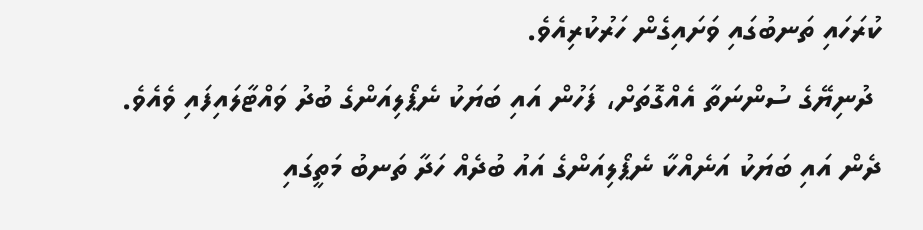ކުރަހައި ތަނބުގައި ވަށައިގެން ހަރުކުރިއެވެ.
 ދުނިޔޭގެ ސުންނަތާ އެއްގޮތަށް، ފަހުން އައި ބަޔަކު ނެޕޯލިއަންގެ ބުދު ވައްޓާލައިފައި ވެއެވެ. ދެން އައި ބަޔަކު އަނެއްކާ ނެޕޯލިއަންގެ އައު ބުދެއް ހަދާ ތަނބު މަތީގައި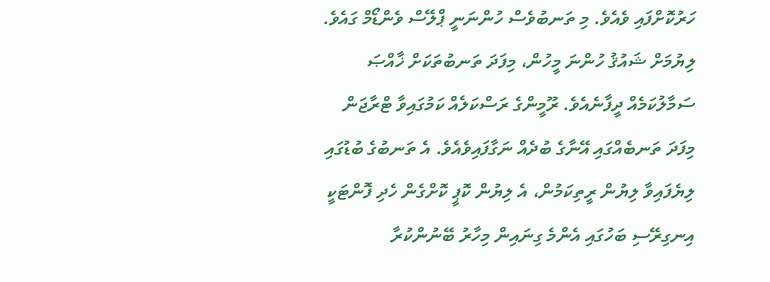ހަރުކޮށްފައި ވެއެވެ. މި ތަނބުވެސް ހުންނަނީ ޕްލޭސް ވެންޑޯމް ގައެވެ. ލިޔުމަށް ޝައުޤު ހުންނަ މީހުން، މިފަދަ ތަނބުތަކަށް ޚާއްޞަ ސަމާލުކަމެއް ދީފާނެއެވެ. ރޫމީންގެ ރަސްކަލެއް ކަމުގައިވާ ޓްރާޖަން މިފަދަ ތަނބެއްގައި އޭނާގެ ބުދެއް ނަގާފައިވެއެވެ. އެ ތަނބުގެ ބުޑުގައި ލިޔެފައިވާ ލިޔުން ރީތިކަމުން، އެ ލިޔުން ކޮޕީ ކޮށްގެން ހެދި ފޮންޓަކީ އިނގިރޭސި ބަހުގައި އެންމެ ގިނައިން މިހާރު ބޭނުންކުރާ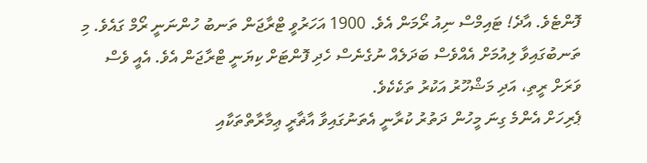ފޮންޓެވެ. އާދެ! ޓައިމްސް ނިއު ރޯމަން އެވެ. 1900 އަހަރުވީ ޓްރާޖަން ތަނބު ހުންނަނީ ރޯމް ގައެވެ. މި ތަނބުގައިވާ ލިއުމަށް އެއްވެސް ބަދަލެއް ނުގެނެސް ހެދި ފޮންޓަށް ކިޔަނީ ޓްރާޖަން އެވެ. އެއީ ވެސް ވަރަށް ރީތި، އަދި މަޝްހޫރު އަކުރު ތަކެކެވެ.
ޕެރިހަށް އެންމެ ގިނަ މީހުން ދަތުރު ކުރާނީ އެތަނުގައިވާ އާޡާރީ ޢިމާރާތްތަކާއި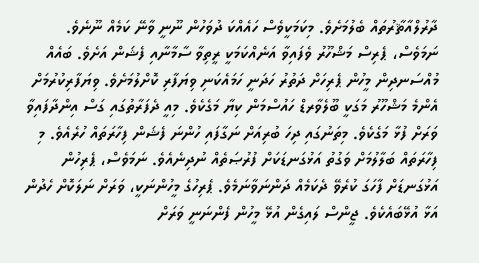ދާރުލްއާޘާރުތައް ބެލުމަށެވެ. މިކަމަކީވެސް ހައެއްކަ ދުވަހުން ނޫނީ ވާނޭ ކަމެއް ނޫނެވެ. ނަމަވެސް، ޕެރިސް މަޝްހޫރު ވެފައިވާ އަނެއްކަމަކީ ރީތިވާ ސާމާނާއި ފެޝަން އަށެވެ. ބައެއް މުއްސަނދިން މީހުން ޕެރިހަށް ދަތުރު ހަދަނީ ހަމައެކަނި ވިޔަފާރި ކޮށްލުމަށެވެ. ވިޔަފާރިކުރުމަށް އެންމެ މަޝްހޫރު މަގަކީ ބޫލެވާރޑް ހައުސްމަން ކިޔާ މަގެކެވެ. މިއީ ދެފަރާތުގައި ގަސް އިންދާފައިވާ ވަރަށް ފުޅާ މަގެކެވެ. މިތަނުގައި ދިހަ ބުރިއަށް ނަގާފައި ހުންނަ ފެޝަން ފިހާރަތައް ހުރެއެވެ. މި ފިހާރަތައް ބަލާލުމަށް ވަގުތު އަޅުގަނޑަކަށް ފުރުޞަތެއް ނުދިނެއެވެ. ނަމަވެސް، ޕެރިހުން އަޅުގަނޑަށް ފާހަގަ ކުރެވޭ ދެކަމެއް ދަންނަވާނަމެވެ. ޕެރިހުގެ މީހުންނަކީ، ވަރަށް ނަލަކޮށް ހެދުން އަޅާ އުޅޭބައެކެވެ. ޖީންސް ލައިގެން އުޅޭ މީހުން ފެންނަނީ ވަރަށް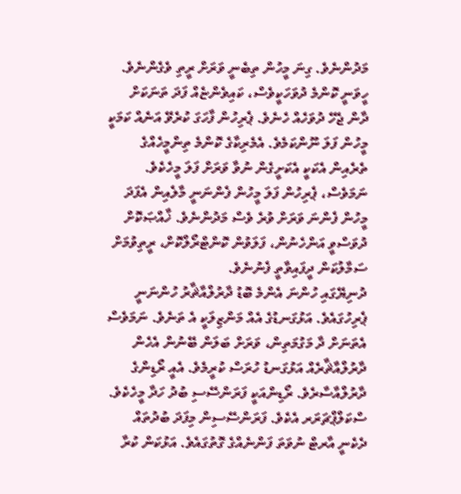މަދުންނެވެ. ގިނަ މީހުން ތިބެނީ ވަރަށް ރީތި ވެގެންނެވެ. ހީވަނީ ކޮންމެ ދުވަހަކީވެސް، ކައިވެންޏެއް ފަދަ ތަނަކަށް ދާން ޖެހޭ ދުވަހެއް ހެނެވެ. ޕެރިހުން ފާހަގަ ކުރެވޭ އަނެއް ކަމަކީ މީހުން ފަލަ ނޫންކަމެވެ. އެމެރިކާގެ ކޮންމެ ތިންމީހެއްގެ ތެރެއިން އެކަކީ އެކަށީގެން ނުވާ ވަރަށް ފަލަ މީހެކެވެ. ނަމަވެސް، ޕެރިހުން ފަލަ މީހުން ފެންނަނީ މާލެއިން އެފަދަ މީހުން ފެންނަ ވަރަށް ވުރެ ވެސް މަދުންނެވެ. ޚާއްޞަކޮށް ދުވަސްވީ އަންހެނުން، ފަލަވުން ކޮންޓްރޯލްކޮށް، ރީތިވުމަށް ސަމާލުކަން ދީފައިވާތީ ފެނުނެވެ.
ދުނިޔޭގައި ހުންނަ އެންމެ ބޮޑު ދާރުލްއާޘާރު ހުންނަނީ ޕެރިހުގައެވެ. އަޅުގަނޑުގެ އެއް މަންޒިލަކީ އެ ތަނެވެ. ނަމަވެސް އެތަނަށް ދާ މަގުމަތިން، ވަރަށް ބަލަން ބޭނުން އެހެން ދާރުލްއާޘާރެއް އަޅުގަނޑު ހުރަސް ކުރީމެވެ. އެއީ ރޯޑިންގެ ދާރުލްއާސާރެވެ. ރޯޑިންއަކީ ފަރަންސޭސި ބުދު ހަދާ މީހެކެވެ. ސްކަލްޕްޗަރަރ އެކެވެ. ފަރަންސޭސިން މިފަދަ ބުދުތައް ދެކެނީ އާރޓް ނުވަތަ ފަންނެއްގެ ގޮތުގައެވެ. އަޅުކަން ކުރާ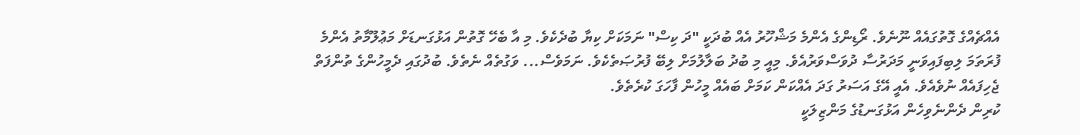އެއްޗެއްގެ ގޮތުގައެއް ނޫނެވެ. ރޯޑިންގެ އެންމެ މަޝްހޫރު އެއް ބުދަކީ "ދަ ކިސް" ނަމަކަށް ކިޔާ ބުދެކެވެ. މި އާ ބެހޭ ގޮތުން އަޅުގަނޑަށް މަޢުލޫމާތު އެންމެ ފުރަތަމަ ލިބިފައިވަނީ މަދަރުސާ ދުވަސްވަރުއެވެ. މިއީ މި ބުދު ބަލާލުމަށް ލިބޭ ފުރުޞަތެކެވެ. ނަމަވެސް... ވަގުތެއް ނެތެވެ. ބުދުގައި ދެމީހުންގެ ތުންފަތް ޖެހިފައެއް ނުވެއެވެ. އެއީ އޭގެ އަސަރު ގަދަ އެއްކަން ކަމަށް ބައެއް މީހުން ފާހަގަ ކުރެތެވެ.
ކުރިން ދެންނެވިހެން އަޅުގަނޑުގެ މަންޒިލަކީ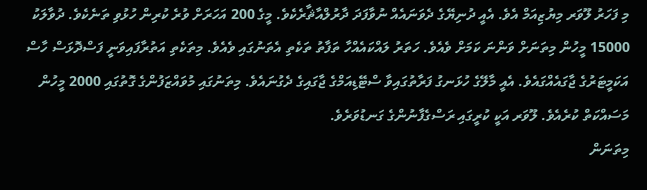މި ފަހަރު ލޫވަރ މިޔުޒިއަމް އެވެ. އެއީ ދުނިޔޭގެ ދެވަނައެއް ނުވާފަދަ ދާރުލްއާޘާރެކެވެ. މީގެ 200 އަހަރަށް ވުރެ ކުރިން ހުޅުވި ތަނެކެވެ. ދުވާލަކު 15000 މީހުން މިތަނަށް ވަންނަ ކަމަށް ވެއެވެ. ހަތަރު ލައްކައެއްހާ ތަފާތު ތަކެތި އެތަނުގައި ވެއެވެ. މިތަކެތި އަތުރާފައިވަނީ ފަސްދޮޅަސް ހާސް އަކަމީޓަރުގެ ޖާގައެއްގައެވެ. އެއީ މާލޭގެ ހުޅަނގު ފަރާތުގައިވާ ސްޓޭޑިއަމްގެ ޖާގައިގެ ދެގުނައެވެ. މިތަނުގައި މުވައްޒަފުންގެ ގޮތުގައި 2000 މީހުން މަސައްކަތް ކުރެއެވެ. ލޫވަރ އަކީ ކުރީގައި ރަސްގެފާނުންގެ ގަނޑުވަރެވެ.
މިތަނަން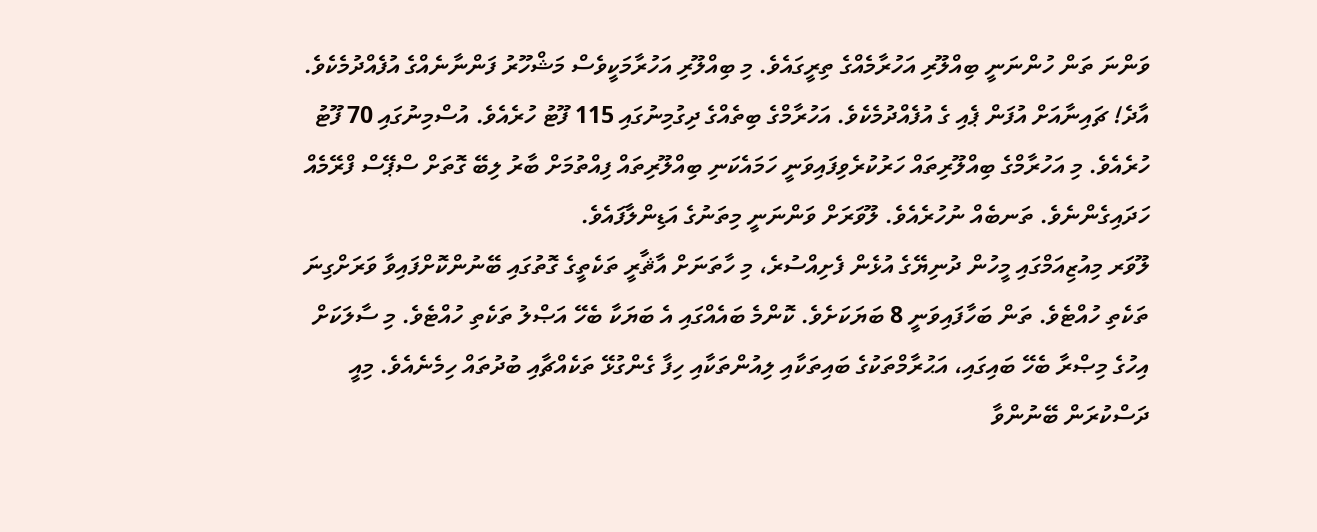ވަންނަ ތަން ހުންނަނީ ބިއްލޫރި އަހުރާމެއްގެ ތިރީގައެވެ. މި ބިއްލޫރި އަހުރާމަކީވެސް މަޝްހޫރު ފަންނާނެއްގެ އުފެއްދުމެކެވެ. އާދެ! ޗައިނާއަށް އުފަން ޕެއި ގެ އުފެއްދުމެކެވެ. އަހުރާމްގެ ބިތެއްގެ ދިގުމިނުގައި 115 ފޫޓު ހުރެއެވެ. އުސްމިނުގައި 70 ފޫޓު ހުރެއެވެ. މި އަހުރާމްގެ ބިއްލޫރިތައް ހަރުކުރެވިފައިވަނީ ހަމައެކަނި ބިއްލޫރިތައް ފިއްތުމަށް ބާރު ލިބޭ ގޮތަށް ސްޕޭސް ފްރޭމެއް ހަދައިގެންނެވެ. ތަނބެއް ނުހުރެއެވެ. ލޫވަރަށް ވަންނަނީ މިތަނުގެ އަޑިންލާފައެވެ.
ލޫވަރ މިއުޒިއަމްގައި މީހުން ދުނިޔޭގެ އުޅެން ފެށިއްސުރެ، މި ހާތަނަށް އާޘާރީ ތަކެތީގެ ގޮތުގައި ބޭނުންކޮށްފައިވާ ވަރަށްގިނަ ތަކެތި ހުއްޓެވެ. ތަން ބަހާފައިވަނީ 8 ބަޔަކަށެވެ. ކޮންމެ ބައެއްގައި އެ ބަޔަކާ ބެހޭ އަޞްލު ތަކެތި ހުއްޓެވެ. މި ސާލަކަށް އިހުގެ މިޞްރާ ބެހޭ ބައިގައި، އަޙުރާމްތަކުގެ ބައިތަކާއި ލިއުންތަކާއި ހިފާ ގެންގުޅޭ ތަކެއްޗާއި ބުދުތައް ހިމެނެއެވެ. މިއީ ދަސްކުރަން ބޭނުންވާ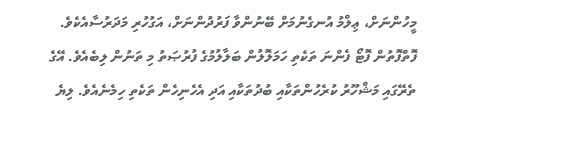މީހުންނަށް، ޢިލްމު އުނގެނުމަށް ބޭނުންވާ ފަރުދުންނަށް، އަގުހުރި މަދަރުސާއެކެވެ. ފޮތްފޮތުން ފޮޓޯ ފެންނަ ތަކެތި ހަމަލޮލުން ބަލާލުމުގެ ފުރުޞަތު މި ތަނުން ލިބެއެވެ. އޭގެ ތެރޭގައި މަޝްހޫރު ކުރެހުންތަކާއި ބުދުތަކާއި އަދި އެހެނިހެން ތަކެތި ހިމެނެއެވެ. ލިޔެ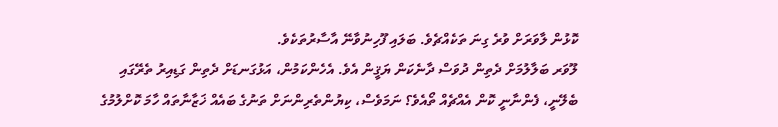ކޮޅުން ލާވަރަށް ވުރެ ގިނަ ތަކެއްޗެވެ. ބަލައި ފޫހިނުވާނޭ އާސާރުތަކެވެ.
ލޫވަރ ބަލާލުމަށް ދެތިން ދުވަސް ދާނެކަން ޔަޤީން އެވެ. އެހެންކަމުން، އަޅުގަނޑަށް ދެތިން ގަޑިއިރު ތެރޭގައި ބެލޭނީ، ފެންނާނީ ކޮން އެއްޗެއް ތޯއެވެ؟ ނަމަވެސް، ކިޔުންތެރިންނަށް ތަނުގެ ބައެއް ޚަޒާނާތައް ހާމަ ކޮށްލުމުގެ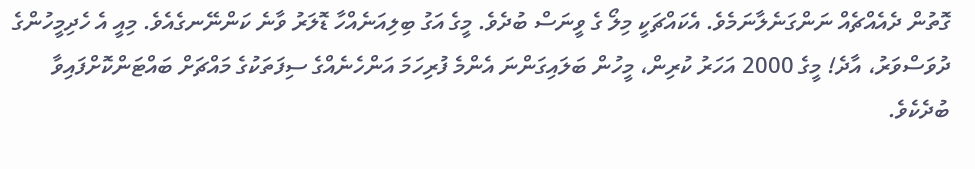ގޮތުން ދެއެއްޗެއް ނަންގަނެލާނަމެވެ. އެކައްޗަކީ މިލޯ ގެ ވީނަސް ބުދެވެ. މީގެ އަގު ބިލިއަނެއްހާ ޑޮލަރު ވާނެ ކަންނޭނގެއެވެ. މިއީ އެ ހެދިމީހުންގެ ދުވަސްވަރު، އާދެ! މީގެ 2000 އަހަރު ކުރިން، މީހުން ބަލައިގަންނަ އެންމެ ފުރިހަމަ އަންހެނެއްގެ ސިފަތަކުގެ މައްޗަށް ބައްޓަންކޮށްފައިވާ ބުދެކެވެ.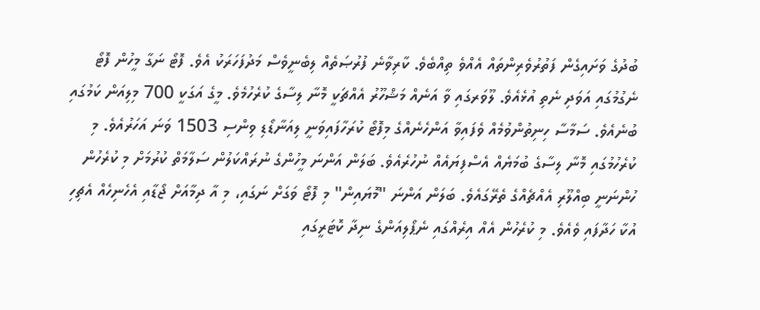ބުދުގެ ވަށައިގެން ފަތުރުވެރިންތައް އެއްވެ ތިއްބެވެ. ކާރިވާނެ ފުރުޞަތެއް ލިބެނީވެސް މަދުފަހަރަކު އެވެ. ފޮޓޯ ނަގާ މީހުން ފޮޓޯ ނެގުމުގައި އަވަދި ނެތި އުޅެއެވެ. ލޫވަރގައި ވާ އަނެއް މަޝްހޫރު އެއްޗަކީ މޮނާ ލިސާގެ ކުރެހުމެވެ. މީގެ އަގަކީ 700 މިލިއަން ކަމުގައި ބުނެއެވެ. ސަމާސާ ހިނިތުންވުމެއް ވެފައިވާ އަންހެނެއްގެ މިފޮޓޯ ކުރަހާފައިވަނީ ލިއަނާޑޯޑި ވިންސި 1503 ވަނަ އަހަރުއެވެ. މި ކުރެހުމުގައި މޮނާ ލިސާގެ ބުމަޔެއް އެސްފިޔައެއް ނުހުރެއެވެ. ބަލަން އަންނަ މީހުންގެ ނުރައްކަލުން ސަލާމަތް ކުރުމަށް މި ކުރެހުން ހުންނަނީ ބިއްލޫރި އެއްޗެއްގެ ތެރޭގައެވެ. ބަލަން އަންނަ "މޮޔައިން" މި ފޮޓޯ ވަގަށް ނަގައި، މި އާ ދިމާއަށް ޖޯޑާއި އެހެނިހެއް އެޗިހި އުކާ ހަދާފައި ވެއެވެ. މި ކުރެހުން އެއް އިރެއްގައި ނެޕޯލިއަންގެ ނިދާ ކޮޓަރީގައި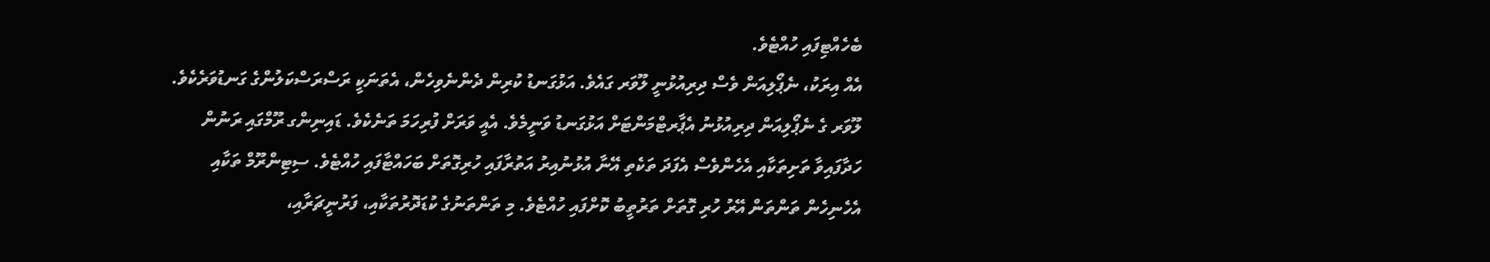ބެހެއްޓިފައި ހުއްޓެވެ.
އެއް އިރަކު، ނެޕޯލިއަން ވެސް ދިރިއުޅުނީ ލޫވަރ ގައެވެ. އަޅުގަނޑު ކުރިން ދެންނެވިހެން، އެތަނަކީ ރަސްރަސްކަލުންގެ ގަނޑުވަރެކެވެ. ލޫވަރ ގެ ނެޕޯލިއަން ދިރިއުޅުނު އެޕާރޓްމަންޓަށް އަޅުގަނޑު ވަނީމެވެ. އެއީ ވަރަށް ފުރިހަމަ ތަނެކެވެ. ޑައިނިންގ ރޫމްގައި ރަނުން ހަދާފައިވާ ތަށިތަކާއި އެހެންވެސް އެފަދަ ތަކެތި އޭނާ އުޅުނުއިރު އަތުރާފައި ހުރިގޮތަށް ބަހައްޓާފައި ހުއްޓެވެ. ސިޓިންރޫމް ތަކާއި އެހެނިހެން ތަންތަން އޭރު ހުރި ގޮތަށް ތަރުތީބު ކޮށްފައި ހުއްޓެވެ. މި ތަންތަނުގެ ކުޑަދޮރުތަކާއި، ފަރުނީޗަރާއި،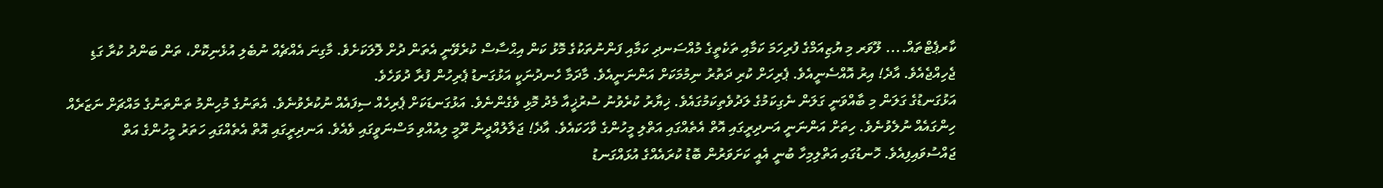ކާރޕެޓްތައް.... ލޫވަރ މި ޔުޒިއަމްގެ ފުރިހަމަ ކަމާއި ތަކެތީގެ މުއްސަނދި ކަމާއި ފަންނުތަކުގެ މޮޅު ކަން އިޙްސާސް ކުރެވޭނީ އެތަން ދުށް ލޮލަކަށެވެ. މާގިނަ އެއްޗެއް ނުބެލި އުޅެނިކޮށް، ތަން ބަންދު ކުރާ ގަޑި ޖެހިއްޖެއެވެ. އާދެ! އިރު އޮއްސެނީއެވެ. ޕެރިހަށް ކުރި ދަތުރު ނިމުމަކަށް އަންނަނީއެވެ. މާދަމާ ހެނދުނަކީ އަޅުގަނޑު ޕެރިހުން ފުރާ ދުވަހެވެ.
އަޅުގަނޑުގެ ގަލަން މި ބާއްވަނީ ގަލަން ނެގިކަމުގެ ލަދުވެތިކަމުގައެވެ. ޚިޔާރު ކުރެވުނު ސުރުޚީއާ މެދު މޮޅި ވެގެންނެވެ. އަޅުގަނޑަކަށް ޕެރިހެއް ސިފައެއް ނުކުރެވުނެވެ. އެތަނުގެ މުހިންމު ތަންތަނުގެ މައްޗަށް ނަޒަރެއް ހިންގައެއް ނުލެވުނެވެ. ހިތަށް އަންނަނީ އަނދިރީގައި އޮތް އެތެއްގައި އަތްލި މީހުންގެ ވާހަކައެވެ. އާދެ! ޖަލާލުއްދީނު ރޫމީ ލިއުއްވި މަސްނަވީގައި ވެއެވެ. އަނދިރީގައި އޮތް އެތެއްގައި ހަތަރު މީހުންގެ އަތް ޖައްސުވައިފިއެވެ. ހޮނޑުގައި އަތްލިމިހާ ބުނީ އެއީ ކަށަވަރުން ބޮޑު ކުރައެއްގެ އުޅައްގަނޑު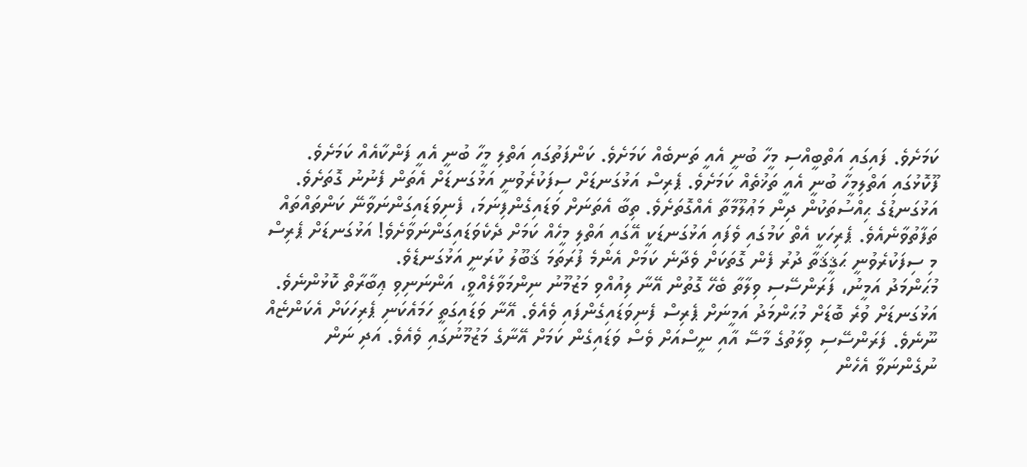ކަމަށެވެ. ފައިގައި އަތްބީއްސި މީހާ ބުނީ އެއީ ތަނބެއް ކަމަށެވެ. ކަންފަތުގައި އަތްލި މީހާ ބުނީ އެއީ ފަންކާއެއް ކަމަށެވެ. ފޫކޮޅުގައި އަތްލިމީހާ ބުނީ އެއީ ތަޚުތެއް ކަމަށެވެ. ޕެރިސް އަޅުގަނޑަށް ސިފަކުރެވުނީ އަޅުގަނޑަށް އެތަން ފެނުނު ގޮތަށެވެ. އަޅުގަނޑުގެ ޙިއްސުތަކުން ދިން މަޢުލޫމާތާ އެއްގޮތަށެވެ. ތިބާ އެތަނަށް ވަޑައިގެންފިނަމަ، ފެނިވަޑައިގަންނަވާނޭ ކަންތައްތައް ތަފާތުވާނެއެވެ. ޕެރިހަކީ އެތް ކަމުގައި ވެފައި އަޅުގަނޑަކީ އޭގައި އަތްލި މީހެއް ކަމަށް ދެކެވަޑައިގަންނަވާށެވެ! އަޅުގަނޑަށް ޕެރިސް މި ސިފަކުރެވުނީ ޙަޤީޤަތާ ދުރު ފެން ގޮތަކަށް ވެދާނެ ކަމަށް އެންމެ ފުރަތަމަ ޤަބޫލު ކުރަނީ އަޅުގަނޑެވެ.
މުޙަންމަދު އަމީނު، ފަރަންސޭސި ވިލާތާ ބެހޭ ގޮތުން އޭނާ ލިއުއްވި މަޒުމޫނު ނިންމަވާލެއްވީ، އަންނަނިވި ޢިބާރާތް ކޮޅުންނެވެ. އަޅުގަނޑަށް ވުރެ ބޮޑަށް މުޙަންމަދު އަމީނަށް ޕެރިސް ފެނިވަޑައިގެންފައި ވެއެވެ. އޭނާ ވަޑައިގަތީ ހަމައެކަނި ޕެރިހަކަށް އެކަންޏެއް ނޫނެވެ. ފަރަންސޭސި ވިލާތުގެ މާސޭ އާއި ނީސްއަށް ވެސް ވަޑައިގެން ކަމަށް އޭނާގެ މަޒުމޫނުގައި ވެއެވެ. އަދި ނަން ނުގެންނަވާ އެހެން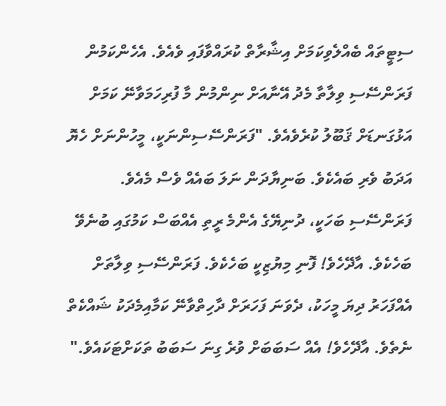ސިޓީތައް ބެއްލެވިކަމަށް އިޝާރާތް ކުރައްވާފައި ވެއެވެ. އެހެންކަމުން ފަރަންސޭސި ވިލާތާ މެދު އޭނާއަށް ނިންމުން މާ ފުރިހަމަވާނޭ ކަމަށް އަޅުގަނޑަށް ޤަބޫލު ކުރެވެއެވެ. "ފަރަންސޭސިންނަކީ، މީހުންނަށް ހެޔޮ އަދަބު ވެރި ބައެކެވެ. ބަނިޔާދަން ނަލަ ބައެއް ވެސް މެއެވެ. ފަރަންސޭސި ބަހަކީ، ދުނިޔޭގެ އެންމެ ރީތި އެއްބަސް ކަމުގައި ބުނެވޭ ބަހެކެވެ. އާދޭހެވެ! ފޮނި މިޔުޒިކީ ބަހެކެވެ. ފަރަންސޭސި ވިލާތަށް އެއްފަހަރު ދިޔަ މީހަކު، ދެވަނަ ފަހަރަށް ދާހިތްވާނޭ ކަމާއިމެދަކު ޝައްކެތް ނެތެވެ. އާދޭހެވެ! އެއް ސަބަބަށް ވުރެ ގިނަ ސަބަބު ތަކަށްޓަކައެވެ."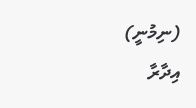(ނިމުނީ)
އިދާރާ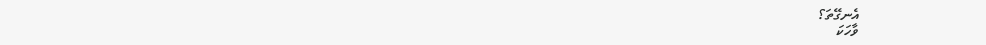އެނގޭތަ؟
ވާހަކަ